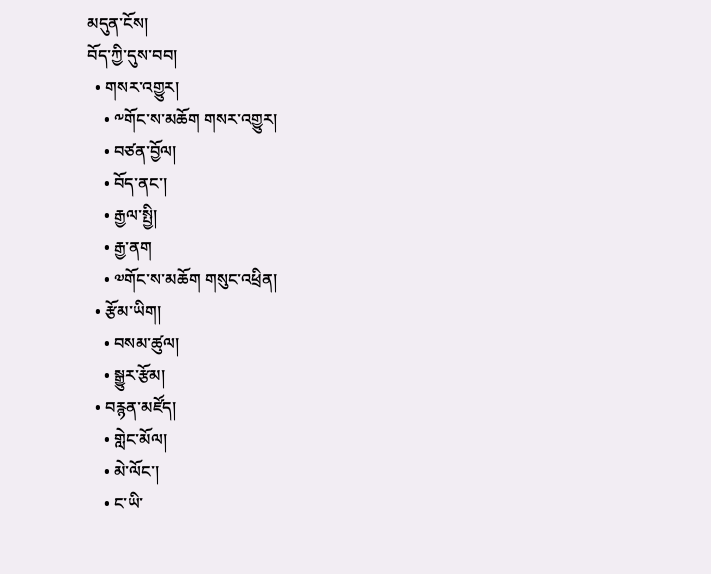མདུན་ངོས།
བོད་ཀྱི་དུས་བབ།
  • གསར་འགྱུར།
    • ༸གོང་ས་མཆོག གསར་འགྱུར།
    • བཙན་བྱོལ།
    • བོད་ནང་།
    • རྒྱལ་སྤྱི།
    • རྒྱ་ནག
    • ༧གོང་ས་མཆོག གསུང་འཕྲིན།
  • རྩོམ་ཡིག།
    • བསམ་ཚུལ།
    • སྒྱུར་རྩོམ།
  • བརྙན་མཛོད།
    • གླེང་མོལ།
    • མེ་ལོང་།
    • ང་ཡི་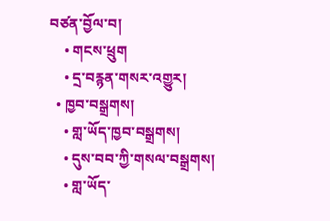བཙན་བྱོལ་བ།
    • གངས་ཕྲུག
    • དྲ་བརྙན་གསར་འགྱུར།
  • ཁྱབ་བསྒྲགས།
    • གླ་ཡོད་ཁྱབ་བསྒྲགས།
    • དུས་བབ་ཀྱི་གསལ་བསྒྲགས།
    • གླ་ཡོད་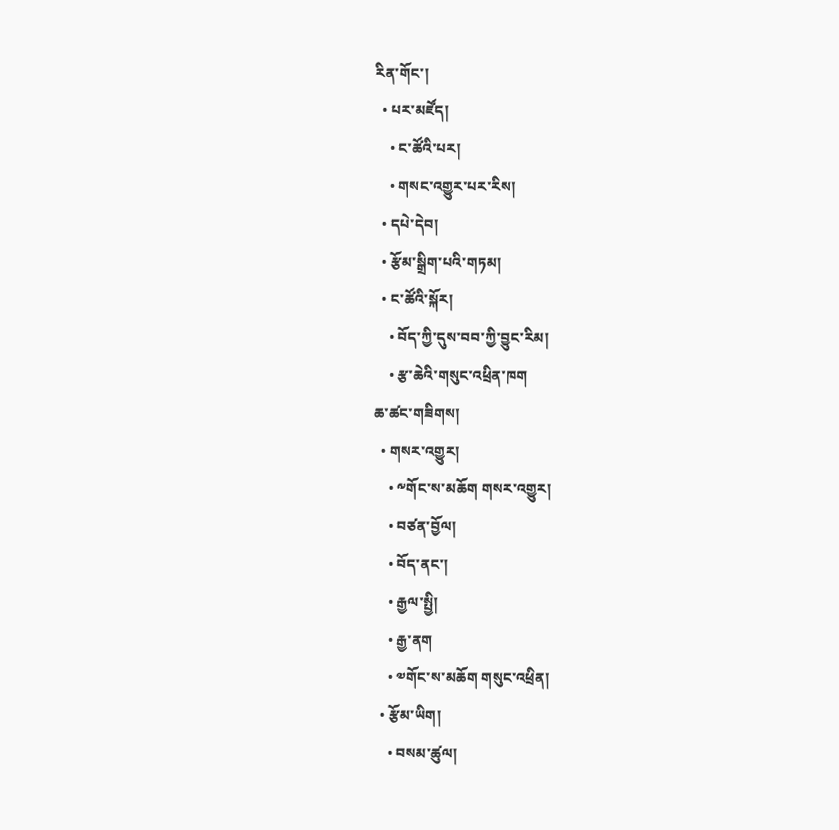རིན་གོང་།
  • པར་མཛོད།
    • ང་ཚོའི་པར།
    • གསང་འགྱུར་པར་རིས།
  • དཔེ་དེབ།
  • རྩོམ་སྒྲིག་པའི་གཏམ།
  • ང་ཚོའི་སྐོར།
    • བོད་ཀྱི་དུས་བབ་ཀྱི་བྱུང་རིམ།
    • རྩ་ཆེའི་གསུང་འཕྲིན་ཁག
ཆ་ཚང་གཟིགས།
  • གསར་འགྱུར།
    • ༸གོང་ས་མཆོག གསར་འགྱུར།
    • བཙན་བྱོལ།
    • བོད་ནང་།
    • རྒྱལ་སྤྱི།
    • རྒྱ་ནག
    • ༧གོང་ས་མཆོག གསུང་འཕྲིན།
  • རྩོམ་ཡིག།
    • བསམ་ཚུལ།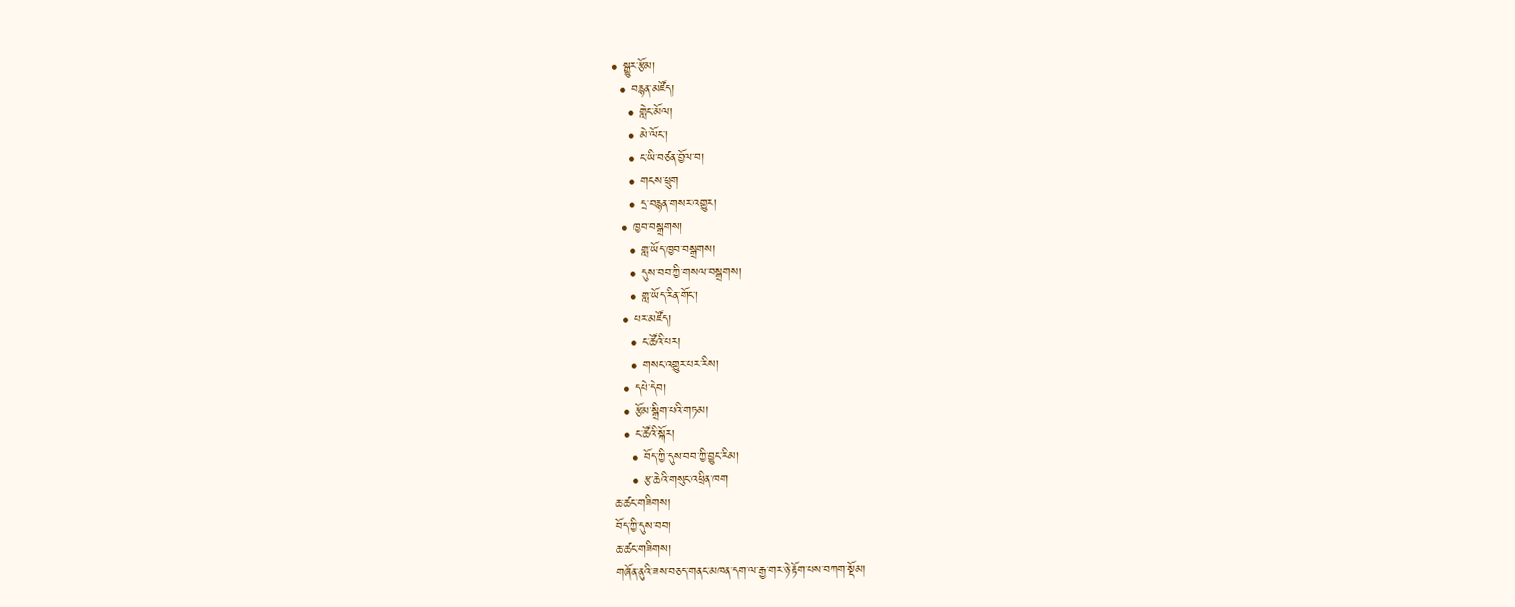• སྒྱུར་རྩོམ།
  • བརྙན་མཛོད།
    • གླེང་མོལ།
    • མེ་ལོང་།
    • ང་ཡི་བཙན་བྱོལ་བ།
    • གངས་ཕྲུག
    • དྲ་བརྙན་གསར་འགྱུར།
  • ཁྱབ་བསྒྲགས།
    • གླ་ཡོད་ཁྱབ་བསྒྲགས།
    • དུས་བབ་ཀྱི་གསལ་བསྒྲགས།
    • གླ་ཡོད་རིན་གོང་།
  • པར་མཛོད།
    • ང་ཚོའི་པར།
    • གསང་འགྱུར་པར་རིས།
  • དཔེ་དེབ།
  • རྩོམ་སྒྲིག་པའི་གཏམ།
  • ང་ཚོའི་སྐོར།
    • བོད་ཀྱི་དུས་བབ་ཀྱི་བྱུང་རིམ།
    • རྩ་ཆེའི་གསུང་འཕྲིན་ཁག
ཆ་ཚང་གཟིགས།
བོད་ཀྱི་དུས་བབ།
ཆ་ཚང་གཟིགས།
གཞོན་ནུའི་ཟས་བཅད་གནང་མཁན་དག་ལ་རྒྱ་གར་ཉེ་རྟོག་པས་བཀག་སྡོམ།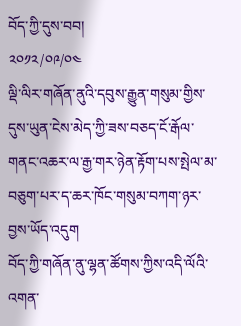བོད་ཀྱི་དུས་བབ།
༢༠༡༢/༠༩/༠༤
ལྡི་ལིར་གཞོན་ནུའི་དབུས་རྒྱུན་གསུམ་གྱིས་དུས་ཡུན་ངེས་མེད་ཀྱི་ཟས་བཅད་ངོ་རྒོལ་གནང་འཆར་ལ་རྒྱ་གར་ཉེན་རྟོག་པས་སྤེལ་མ་བཅུག་པར་ད་ཆར་ཁོང་གསུམ་བཀག་ཉར་བྱས་ཡོད་འདུག
བོད་ཀྱི་གཞོན་ནུ་ལྷན་ཚོགས་ཀྱིས་འདི་ལོའི་འགན་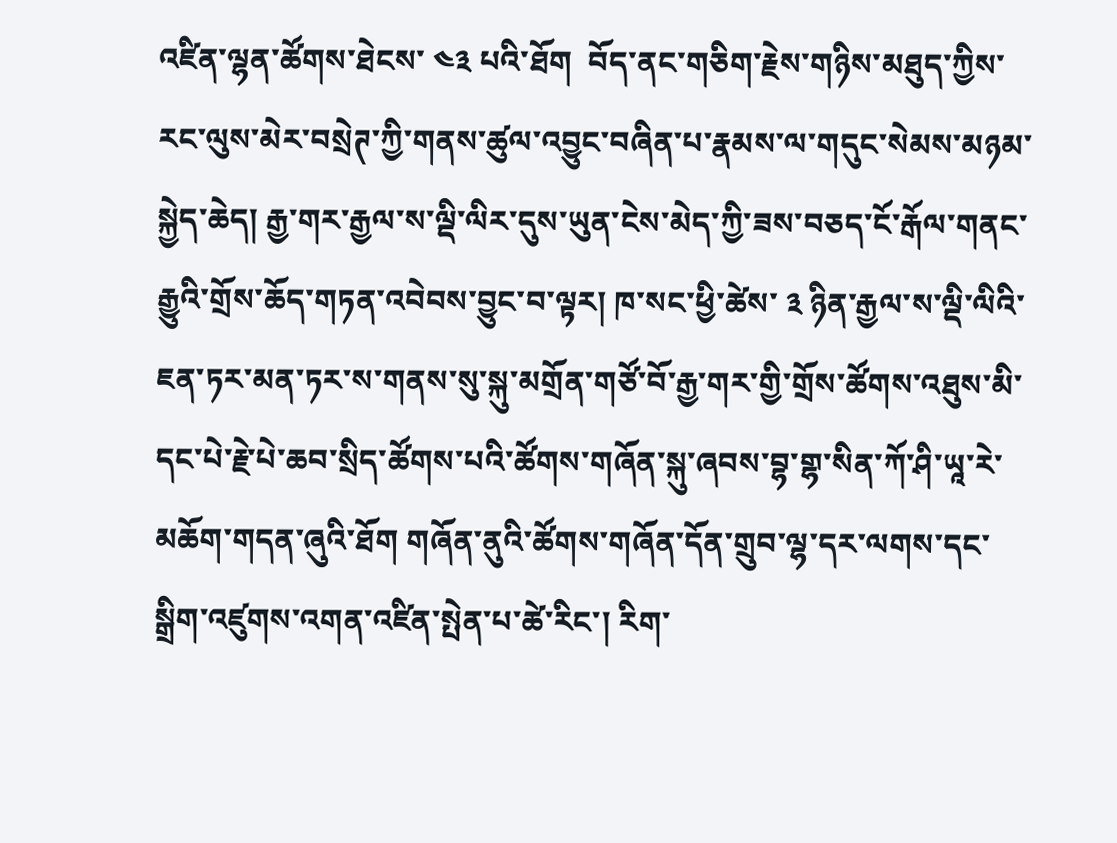འཛིན་ལྷན་ཚོགས་ཐེངས་ ༤༣ པའི་ཐོག  བོད་ནང་གཅིག་རྗེས་གཉིས་མཐུད་ཀྱིས་རང་ལུས་མེར་བསྲེཊ་ཀྱི་གནས་ཚུལ་འབྱུང་བཞིན་པ་རྣམས་ལ་གདུང་སེམས་མཉམ་སྐྱེད་ཆེད། རྒྱ་གར་རྒྱལ་ས་ལྡི་ལིར་དུས་ཡུན་ངེས་མེད་ཀྱི་ཟས་བཅད་ངོ་རྒོལ་གནང་རྒྱུའི་གྲོས་ཆོད་གཏན་འབེབས་བྱུང་བ་ལྟར། ཁ་སང་ཕྱི་ཚེས་ ༣ ཉིན་རྒྱལ་ས་ལྡི་ལིའི་ཇན་ཏར་མན་ཏར་ས་གནས་སུ་སྐུ་མགྲོན་གཙོ་བོ་རྒྱ་གར་གྱི་གྲོས་ཚོགས་འཐུས་མི་དང་པེ་རྗེ་པེ་ཆབ་སྲིད་ཚོགས་པའི་ཚོགས་གཞོན་སྐུ་ཞབས་བྷ་གྷ་སིན་ཀོ་ཤི་ཡཱ་རེ་མཆོག་གདན་ཞུའི་ཐོག གཞོན་ནུའི་ཚོགས་གཞོན་དོན་གྲུབ་ལྷ་དར་ལགས་དང་སྒྲིག་འཛུགས་འགན་འཛིན་སྤེན་པ་ཚེ་རིང་། རིག་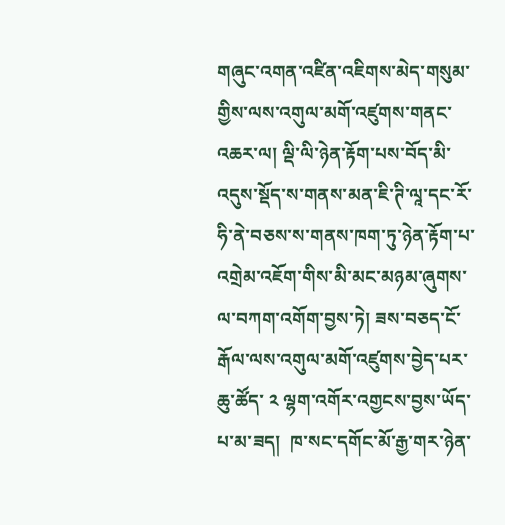གཞུང་འགན་འཛིན་འཇིགས་མེད་གསུམ་གྱིས་ལས་འགུལ་མགོ་འཛུགས་གནང་འཆར་ལ། ལྡི་ལི་ཉེན་རྟོག་པས་བོད་མི་འདུས་སྡོད་ས་གནས་མན་ཇི་ཊི་ལཱ་དང་རོ་ཧི་ནེ་བཅས་ས་གནས་ཁག་ཏུ་ཉེན་རྟོག་པ་འགྲེམ་འཇོག་གིས་མི་མང་མཉམ་ཞུགས་ལ་བཀག་འགོག་བྱས་ཏེ། ཟས་བཅད་ངོ་རྒོལ་ལས་འགུལ་མགོ་འཛུགས་བྱེད་པར་ཆུ་ཚོད་ ༢ ལྷག་འགོར་འགྱངས་བྱས་ཡོད་པ་མ་ཟད།  ཁ་སང་དགོང་མོ་རྒྱ་གར་ཉེན་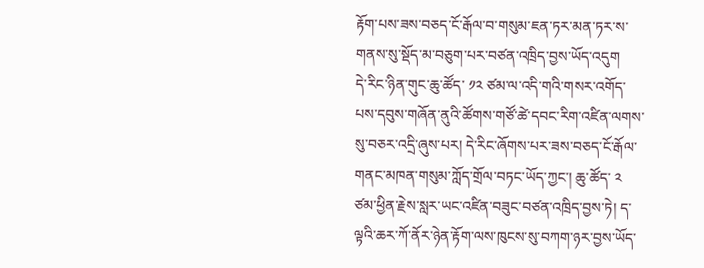རྟོག་པས་ཟས་བཅད་ངོ་རྒོལ་བ་གསུམ་ཇན་ཏར་མན་ཏར་ས་གནས་སུ་སྡོད་མ་བཅུག་པར་བཙན་འཁྲིད་བྱས་ཡོད་འདུག
དེ་རིང་ཉིན་གུང་ཆུ་ཚོད་ ༡༢ ཙམ་ལ་འདི་གའི་གསར་འགོད་པས་དབུས་གཞོན་ནུའི་ཚོགས་གཙོ་ཚེ་དབང་རིག་འཛིན་ལགས་སུ་བཅར་འདྲི་ཞུས་པར། དེ་རིང་ཞོགས་པར་ཟས་བཅད་ངོ་རྒོལ་གནང་མཁན་གསུམ་ཀློད་གྲོལ་བཏང་ཡོད་ཀྱང་། ཆུ་ཚོད་ ༢ ཙམ་ཕྱིན་རྗེས་སླར་ཡང་འཛིན་བཟུང་བཙན་འཁྲིད་བྱས་ཏེ། ད་ལྟའི་ཆར་ཀོ་ནོར་ཉེན་རྟོག་ལས་ཁུངས་སུ་བཀག་ཉར་བྱས་ཡོད་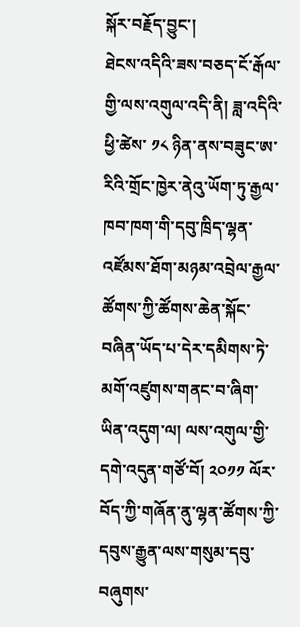སྐོར་བརྗོད་བྱུང་།
ཐེངས་འདིའི་ཟས་བཅད་ངོ་རྒོལ་གྱི་ལས་འགུལ་འདི་ནི། ཟླ་འདིའི་ཕྱི་ཚེས་ ༡༨ ཉིན་ནས་བཟུང་ཨ་རིའི་གྲོང་ཁྱེར་ནེའུ་ཡོག་ཏུ་རྒྱལ་ཁབ་ཁག་གི་དབུ་ཁྲིད་ལྷན་འཛོམས་ཐོག་མཉམ་འབྲེལ་རྒྱལ་ཚོགས་ཀྱི་ཚོགས་ཆེན་སྐོང་བཞིན་ཡོད་པ་དེར་དམིགས་ཏེ་མགོ་འཛུགས་གནང་བ་ཞིག་ཡིན་འདུག་ལ། ལས་འགུལ་གྱི་དགེ་འདུན་གཙོ་བོ། ༢༠༡༡ ལོར་བོད་ཀྱི་གཞོན་ནུ་ལྷན་ཚོགས་ཀྱི་དབུས་རྒྱུན་ལས་གསུམ་དབུ་བཞུགས་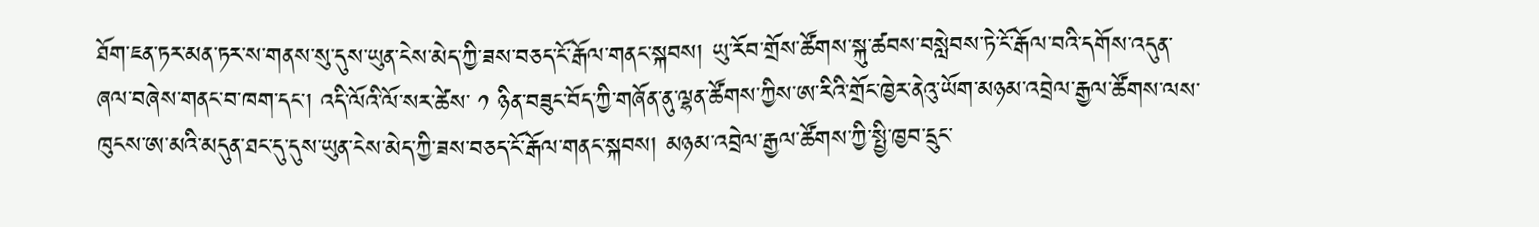ཐོག་ཇན་ཏར་མན་ཏར་ས་གནས་སུ་དུས་ཡུན་ངེས་མེད་ཀྱི་ཟས་བཅད་ངོ་རྒོལ་གནང་སྐབས། ཡུ་རོབ་གྲོས་ཚོགས་སྐུ་ཚབས་བསླེབས་ཏེ་ངོ་རྒོལ་བའི་དགོས་འདུན་ཞལ་བཞེས་གནང་བ་ཁག་དང་། འདི་ལོའི་ལོ་སར་ཚེས་ ༡ ཉིན་བཟུང་བོད་ཀྱི་གཞོན་ནུ་ལྷན་ཚོགས་ཀྱིས་ཨ་རིའི་གྲོང་ཁྱེར་ནེའུ་ཡོག་མཉམ་འབྲེལ་རྒྱལ་ཚོགས་ལས་ཁུངས་ཨ་མའི་མདུན་ཐང་དུ་དུས་ཡུན་ངེས་མེད་ཀྱི་ཟས་བཅད་ངོ་རྒོལ་གནང་སྐབས། མཉམ་འབྲེལ་རྒྱལ་ཚོགས་ཀྱི་སྤྱི་ཁྱབ་དྲུང་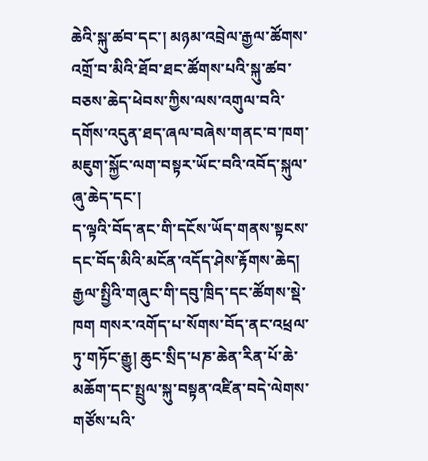ཆེའི་སྐུ་ཚབ་དང་། མཉམ་འབྲེལ་རྒྱལ་ཚོགས་འགྲོ་བ་མིའི་ཐོབ་ཐང་ཚོགས་པའི་སྐུ་ཚབ་བཅས་ཆེད་ཕེབས་ཀྱིས་ལས་འགུལ་བའི་དགོས་འདུན་ཐད་ཞལ་བཞེས་གནང་བ་ཁག་མཇུག་སྐྱོང་ལག་བསྟར་ཡོང་བའི་འབོད་སྐུལ་ཞུ་ཆེད་དང་།
ད་ལྟའི་བོད་ནང་གི་དངོས་ཡོད་གནས་སྟངས་དང་བོད་མིའི་མངོན་འདོད་ཤེས་རྟོགས་ཆེད། རྒྱལ་སྤྱིའི་གཞུང་གི་དབུ་ཁྲིད་དང་ཚོགས་སྡེ་ཁག གསར་འགོད་པ་སོགས་བོད་ནང་འཕྲལ་ཏུ་གཏོང་རྒྱུ། ཆུང་སྲིད་པཎ་ཆེན་རིན་པོ་ཆེ་མཆོག་དང་སྤྲུལ་སྐུ་བསྟན་འཛིན་བདེ་ལེགས་གཙོས་པའི་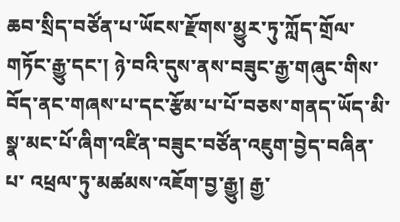ཆབ་སྲིད་བཙོན་པ་ཡོངས་རྫོགས་མྱུར་ཏུ་ཀློད་གྲོལ་གཏོང་རྒྱུ་དང་། ཉེ་བའི་དུས་ནས་བཟུང་རྒྱ་གཞུང་གིས་བོད་ནང་གཞས་པ་དང་རྩོམ་པ་པོ་བཅས་གནད་ཡོད་མི་སྣ་མང་པོ་ཞིག་འཛིན་བཟུང་བཙོན་འཇུག་བྱེད་བཞིན་པ་ འཕྲལ་ཏུ་མཚམས་འཇོག་བྱ་རྒྱུ། རྒྱ་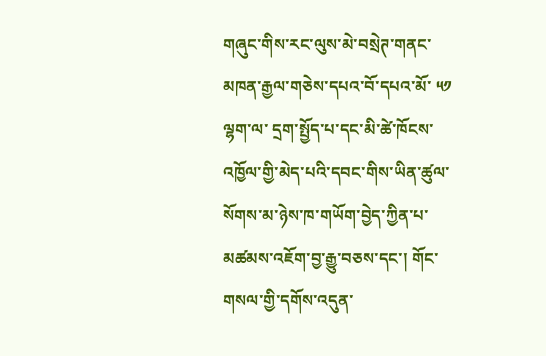གཞུང་གིས་རང་ལུས་མེ་བསྲེཊ་གནང་མཁན་རྒྱལ་གཅེས་དཔའ་བོ་དཔའ་མོ་ ༥༡ ལྷག་ལ་ དྲག་སྤྱོད་པ་དང་མི་ཚེ་ཁོངས་འཁྱོལ་གྱི་མེད་པའི་དབང་གིས་ཡིན་ཚུལ་སོགས་མ་ཉེས་ཁ་གཡོག་བྱེད་ཀྱིན་པ་མཚམས་འཇོག་བྱ་རྒྱུ་བཅས་དང་། གོང་གསལ་གྱི་དགོས་འདུན་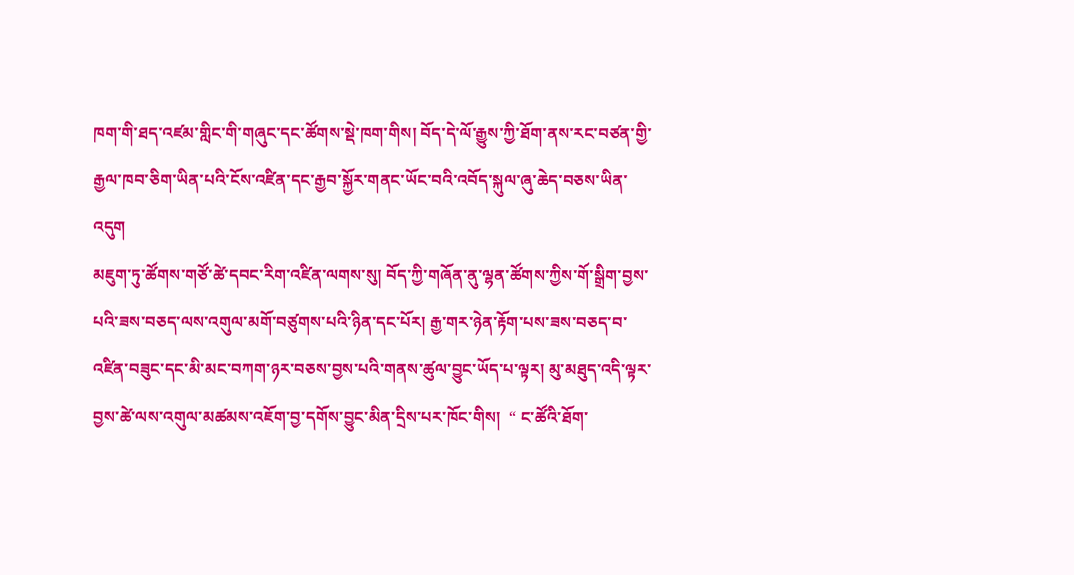ཁག་གི་ཐད་འཛམ་གླིང་གི་གཞུང་དང་ཚོགས་སྡེ་ཁག་གིས། བོད་དེ་ལོ་རྒྱུས་ཀྱི་ཐོག་ནས་རང་བཙན་གྱི་རྒྱལ་ཁབ་ཅིག་ཡིན་པའི་ངོས་འཛིན་དང་རྒྱབ་སྐྱོར་གནང་ཡོང་བའི་འབོད་སྐུལ་ཞུ་ཆེད་བཅས་ཡིན་འདུག
མཇུག་ཏུ་ཚོགས་གཙོ་ཚེ་དབང་རིག་འཛིན་ལགས་སུ། བོད་ཀྱི་གཞོན་ནུ་ལྷན་ཚོགས་ཀྱིས་གོ་སྒྲིག་བྱས་པའི་ཟས་བཅད་ལས་འགུལ་མགོ་བཙུགས་པའི་ཉིན་དང་པོར། རྒྱ་གར་ཉེན་རྟོག་པས་ཟས་བཅད་བ་འཛིན་བཟུང་དང་མི་མང་བཀག་ཉར་བཅས་བྱས་པའི་གནས་ཚུལ་བྱུང་ཡོད་པ་ལྟར། མུ་མཐུད་འདི་ལྟར་བྱས་ཚེ་ལས་འགུལ་མཚམས་འཇོག་བྱ་དགོས་བྱུང་མིན་དྲིས་པར་ཁོང་གིས།  “ ང་ཚོའི་ཐོག་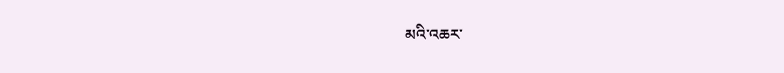མའི་འཆར་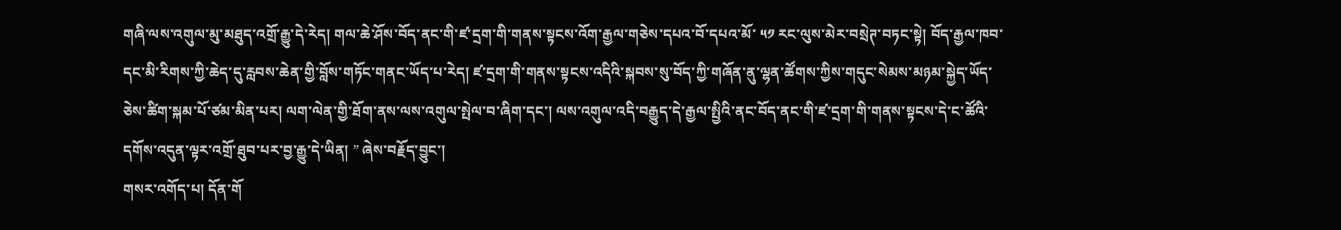གཞི་ལས་འགུལ་མུ་མཐུད་འགྲོ་རྒྱུ་དེ་རེད། གལ་ཆེ་ཤོས་བོད་ནང་གི་ཛ་དྲག་གི་གནས་སྟངས་འོག་རྒྱལ་གཅེས་དཔའ་བོ་དཔའ་མོ་ ༥༡ རང་ལུས་མེར་བསྲེཊ་བཏང་སྟེ། བོད་རྒྱལ་ཁབ་དང་མི་རིགས་ཀྱི་ཆེད་དུ་རླབས་ཆེན་གྱི་བློས་གཏོང་གནང་ཡོད་པ་རེད། ཛ་དྲག་གི་གནས་སྟངས་འདིའི་སྐབས་སུ་བོད་ཀྱི་གཞོན་ནུ་ལྷན་ཚོགས་ཀྱིས་གདུང་སེམས་མཉམ་སྐྱེད་ཡོད་ཅེས་ཚིག་སྐམ་པོ་ཙམ་མིན་པར། ལག་ལེན་གྱི་ཐོག་ནས་ལས་འགུལ་སྤེལ་བ་ཞིག་དང་། ལས་འགུལ་འདི་བརྒྱུད་དེ་རྒྱལ་སྤྱིའི་ནང་བོད་ནང་གི་ཛ་དྲག་གི་གནས་སྟངས་དེ་ང་ཚོའི་དགོས་འདུན་ལྟར་འགྲོ་ཐུབ་པར་བྱ་རྒྱུ་དེ་ཡིན། ” ཞེས་བརྗོད་བྱུང་།
གསར་འགོད་པ། དོན་གོ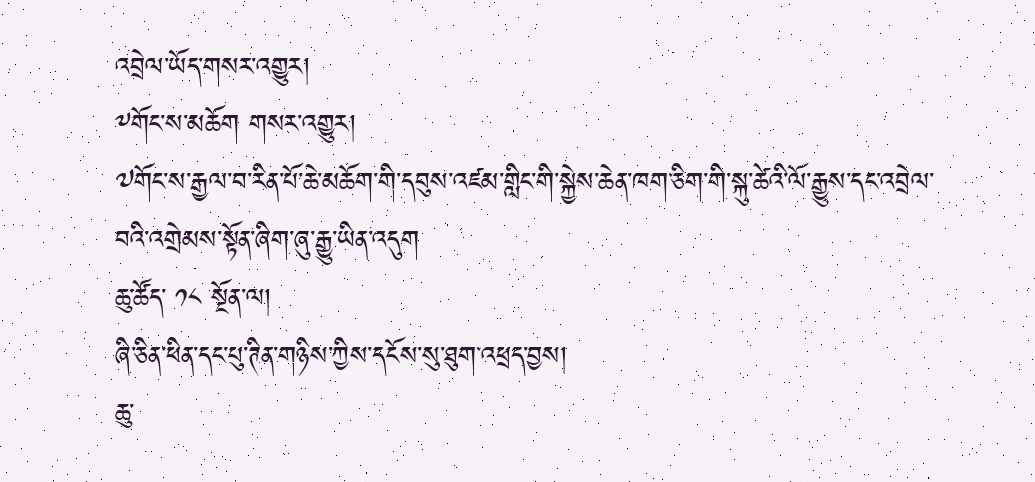འབྲེལ་ཡོད་གསར་འགྱུར།
༸གོང་ས་མཆོག གསར་འགྱུར།
༧གོང་ས་རྒྱལ་བ་རིན་པོ་ཆེ་མཆོག་གི་དབུས་འཛམ་གླིང་གི་སྐྱེས་ཆེན་ཁག་ཅིག་གི་སྐུ་ཚེའི་ལོ་རྒྱུས་དང་འབྲེལ་བའི་འགྲེམས་སྟོན་ཞིག་ཞུ་རྒྱུ་ཡིན་འདུག
ཆུ་ཚོད་ ༡༨ སྔོན་ལ།
ཞི་ཅིན་ཕིན་དང་པུ་ཊིན་གཉིས་ཀྱིས་དངོས་སུ་ཐུག་འཕྲད་བྱས།
ཆུ་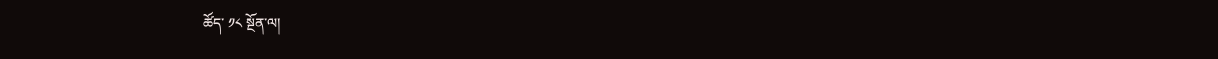ཚོད་ ༡༨ སྔོན་ལ།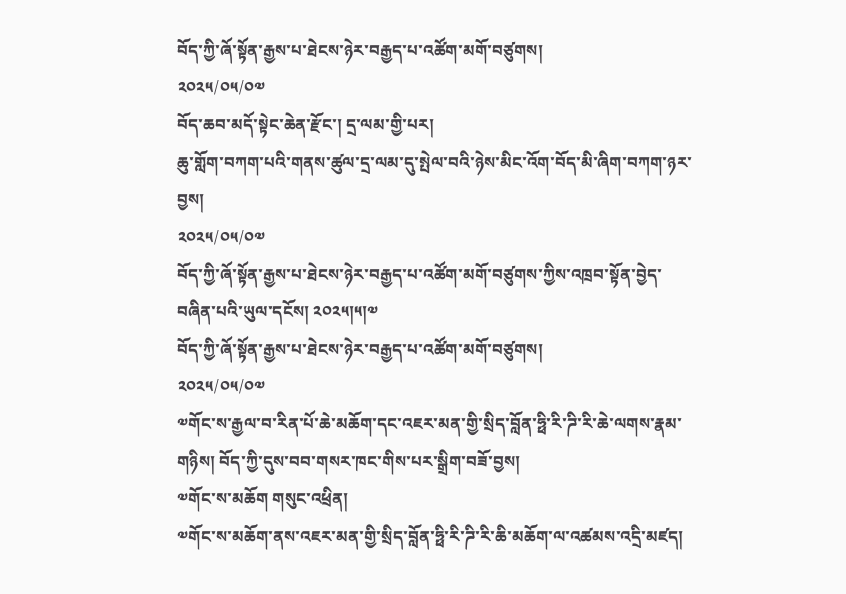བོད་ཀྱི་ཞོ་སྟོན་རྒྱས་པ་ཐེངས་ཉེར་བརྒྱད་པ་འཚོག་མགོ་བཙུགས།
༢༠༢༥/༠༥/༠༧
བོད་ཆབ་མདོ་སྟེང་ཆེན་རྫོང་། དྲ་ལམ་གྱི་པར།
ཆུ་གློག་བཀག་པའི་གནས་ཚུལ་དྲ་ལམ་དུ་སྤེལ་བའི་ཉེས་མིང་འོག་བོད་མི་ཞིག་བཀག་ཉར་བྱས།
༢༠༢༥/༠༥/༠༧
བོད་ཀྱི་ཞོ་སྟོན་རྒྱས་པ་ཐེངས་ཉེར་བརྒྱད་པ་འཚོག་མགོ་བཙུགས་ཀྱིས་འཁྲབ་སྟོན་བྱེད་བཞིན་པའི་ཡུལ་དངོས། ༢༠༢༥།༥།༧
བོད་ཀྱི་ཞོ་སྟོན་རྒྱས་པ་ཐེངས་ཉེར་བརྒྱད་པ་འཚོག་མགོ་བཙུགས།
༢༠༢༥/༠༥/༠༧
༧གོང་ས་རྒྱལ་བ་རིན་པོ་ཆེ་མཆོག་དང་འཇར་མན་གྱི་སྲིད་བློན་ཧྥི་རི་ཌི་རི་ཆེ་ལགས་རྣམ་གཉིས། བོད་ཀྱི་དུས་བབ་གསར་ཁང་གིས་པར་སྒྲིག་བཟོ་བྱས།
༧གོང་ས་མཆོག གསུང་འཕྲིན།
༧གོང་ས་མཆོག་ནས་འཇར་མན་གྱི་སྲིད་བློན་ཧྥི་རི་ཌི་རི་ཆི་མཆོག་ལ་འཚམས་འདྲི་མཛད།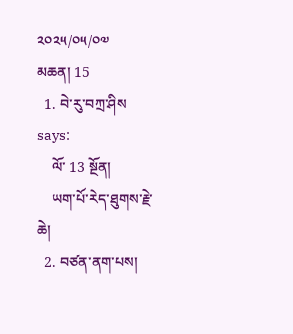༢༠༢༥/༠༥/༠༧
མཆན། 15
  1. བེ་རུ་བཀྲ་ཤིས says:
    ལོ་ 13 སྔོན།
    ཡག་པོ་རེད་ཐུགས་རྗེ་ཆེ།
  2. བཙན་ནག་པས།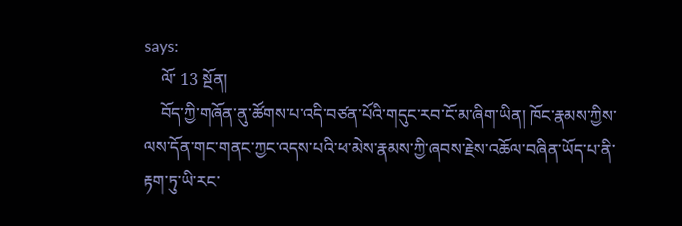says:
    ལོ་ 13 སྔོན།
    བོད་ཀྱི་གཞོན་ནུ་ཚོགས་པ་འདི་བཙན་པོའི་གདུང་རབ་ངོ་མ་ཞིག་ཡིན། ཁོང་རྣམས་ཀྱིས་ལས་དོན་གང་གནང་ཀྱང་འདས་པའི་ཕ་མེས་རྣམས་ཀྱི་ཞབས་རྗེས་འཆོལ་བཞིན་ཡོད་པ་ནི་རྟག་ཏུ་ཡི་རང་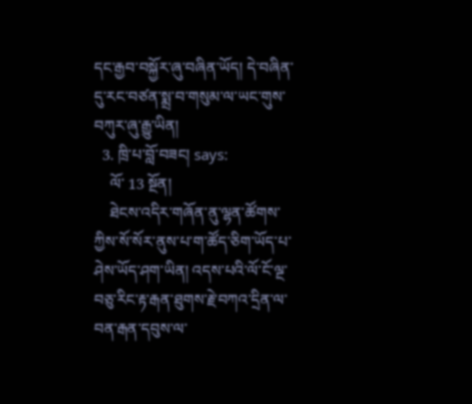དང་རྒྱབ་བསྐྱོར་ཞུ་བཞིན་ཡོད། དེ་བཞིན་དུ་རང་བཙན་སྨྲ་བ་གསུམ་ལ་ཡང་གུས་བཀུར་ཞུ་རྒྱུ་ཡིན།
  3. ཁྲི་པ་བློ་བཟང། says:
    ལོ་ 13 སྔོན།
    ཐེངས་འདིར་གཞོན་ནུ་ལྷན་ཚོགས་ཀྱིས་སོ་སོར་ནུས་པ་ག་ཚོད་ཅིག་ཡོད་པ་ཤེས་ཡོད་ཤག་ཡིན། འདས་པའི་ལོ་ངོ་ལྔ་བཅུ་རིང་རྟ་རྒན་ཐུགས་རྗེ་བཀའ་དྲིན་ལ་བན་རྒན་དབུས་ལ་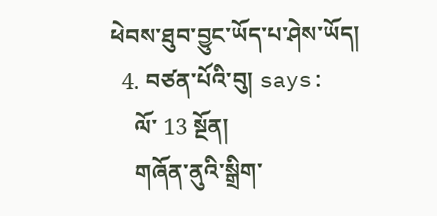ཕེབས་ཐུབ་བྱུང་ཡོད་པ་ཤེས་ཡོད།
  4. བཙན་པོའི་བུ། says:
    ལོ་ 13 སྔོན།
    གཞོན་ནུའི་སྒྲིག་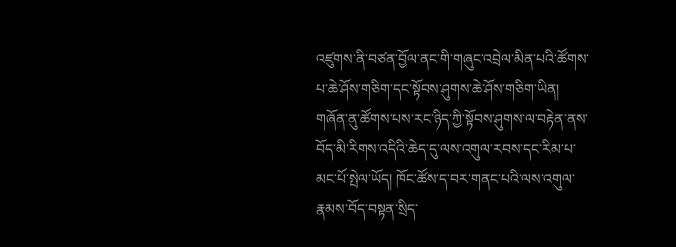འཛུགས་ནི་བཙན་བྱོལ་ནང་གི་གཞུང་འབྲེལ་མིན་པའི་ཚོགས་པ་ཆེ་ཤོས་གཅིག་དང་སྟོབས་ཤུགས་ཆེ་ཤོས་གཅིག་ཡིན། གཞོན་ནུ་ཚོགས་པས་རང་ཉིད་ཀྱི་སྟོབས་ཤུགས་ལ་བརྟེན་ནས་བོད་མི་རིགས་འདིའི་ཆེད་དུ་ལས་འགུལ་རབས་དང་རིམ་པ་མང་པོ་སྤེལ་ཡོད། ཁོང་ཚོས་ད་བར་གནང་པའི་ལས་འགུལ་རྣམས་བོད་བསྟན་སྲིད་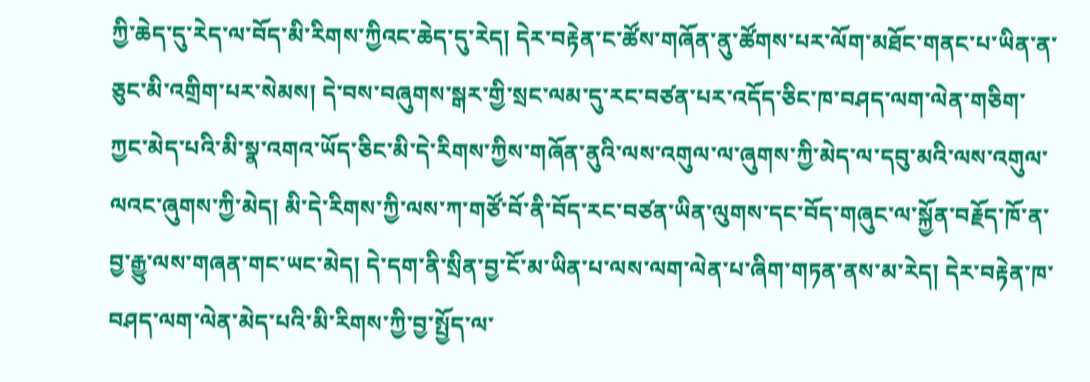ཀྱི་ཆེད་དུ་རེད་ལ་བོད་མི་རིགས་ཀྱིའང་ཆེད་དུ་རེད། དེར་བརྟེན་ང་ཚོས་གཞོན་ནུ་ཚོགས་པར་ལོག་མཐོང་གནང་པ་ཡིན་ན་ཅུང་མི་འགྲིག་པར་སེམས། དེ་བས་བཞུགས་སྒར་གྱི་སྲང་ལམ་དུ་རང་བཙན་པར་འདོད་ཅིང་ཁ་བཤད་ལག་ལེན་གཅིག་ཀྱང་མེད་པའི་མི་སྣ་འགའ་ཡོད་ཅིང་མི་དེ་རིགས་ཀྱིས་གཞོན་ནུའི་ལས་འགུལ་ལ་ཞུགས་ཀྱི་མེད་ལ་དབུ་མའི་ལས་འགུལ་ལའང་ཞུགས་ཀྱི་མེད། མི་དེ་རིགས་ཀྱི་ལས་ཀ་གཙོ་བོ་ནི་བོད་རང་བཙན་ཡིན་ལུགས་དང་བོད་གཞུང་ལ་སྐྱོན་བརྗོད་ཁོ་ན་བྱ་རྒྱུ་ལས་གཞན་གང་ཡང་མེད། དེ་དག་ནི་སྲིན་བྱ་ངོ་མ་ཡིན་པ་ལས་ལག་ལེན་པ་ཞིག་གཏན་ནས་མ་རེད། དེར་བརྟེན་ཁ་བཤད་ལག་ལེན་མེད་པའི་མི་རིགས་ཀྱི་བྱ་སྤྱོད་ལ་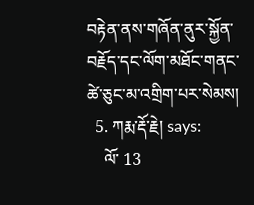བརྟེན་ནས་གཞོན་ནུར་སྐྱོན་བརྗོད་དང་ལོག་མཐོང་གནང་ཚེ་ཅུང་མ་འགྲིག་པར་སེམས།
  5. ཀརྨ་རྡོ་རྗེ། says:
    ལོ་ 13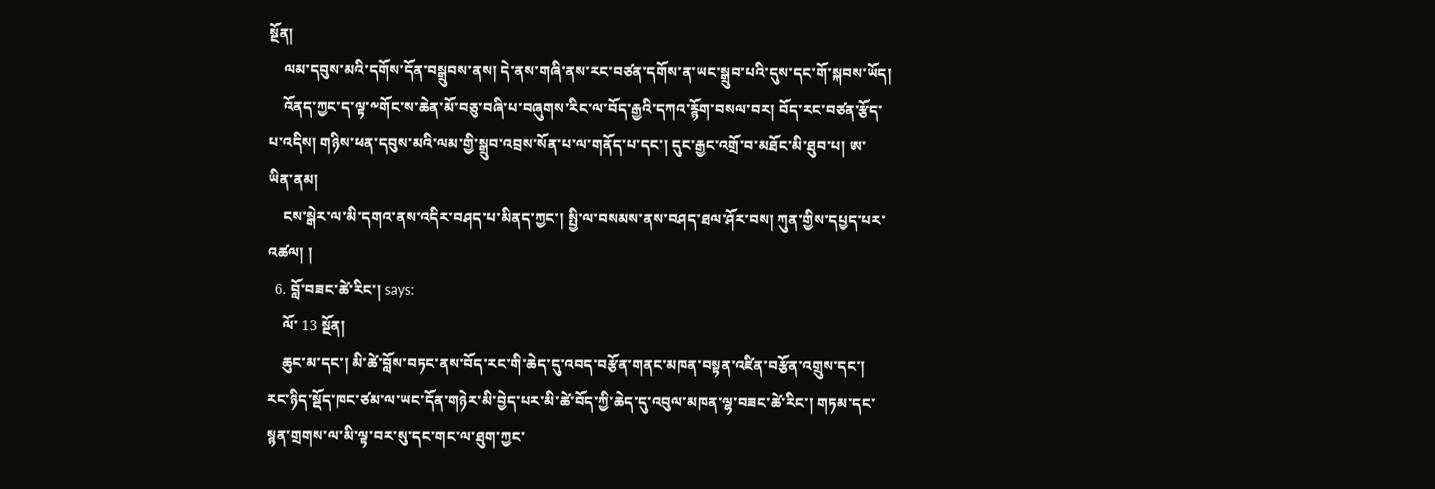སྔོན།
    ལམ་དབུས་མའི་དགོས་དོན་བསྒྲུབས་ནས། དེ་ནས་གཞི་ནས་རང་བཙན་དགོས་ན་ཡང་སྒྲུབ་པའི་དུས་དང་གོ་སྐབས་ཡོད།
    འོནད་ཀྱང་ད་ལྟ་༸གོང་ས་ཆེན་མོ་བཅུ་བཞི་པ་བཞུགས་རིང་ལ་བོད་རྒྱའི་དཀའ་རྙོག་བསལ་བར། བོད་རང་བཙན་རྩོད་པ་འདིས། གཉིས་ཕན་དབུས་མའི་ལམ་གྱི་སྒྲུབ་འབྲས་སོན་པ་ལ་གནོད་པ་དང་། དུང་རྒྱང་འགྲོ་བ་མཐོང་མི་ཐུབ་པ། ཨ་ཡིན་ནམ།
    ངས་སྒེར་ལ་མི་དགའ་ནས་འདིར་བཤད་པ་མིནད་ཀྱང་། སྤྱི་ལ་བསམས་ནས་བཤད་ཐལ་ཤོར་བས། ཀུན་གྱིས་དཔྱད་པར་འཚལ། །
  6. བློ་བཟང་ཚེ་རིང་། says:
    ལོ་ 13 སྔོན།
    ཆུང་མ་དང་། མི་ཚེ་བློས་བཏང་ནས་བོད་རང་གི་ཆེད་དུ་འབད་བརྩོན་གནང་མཁན་བསྟན་འཛིན་བརྩོན་འགྲུས་དང་། རང་ཉིད་སྡོད་ཁང་ཙམ་ལ་ཡང་དོན་གཉེར་མི་བྱེད་པར་མི་ཚེ་བོད་ཀྱི་ཆེད་དུ་འབུལ་མཁན་ལྷ་བཟང་ཚེ་རིང་། གཏམ་དང་སྙན་གྲགས་ལ་མི་ལྟ་བར་སུ་དང་གང་ལ་ཐུག་ཀྱང་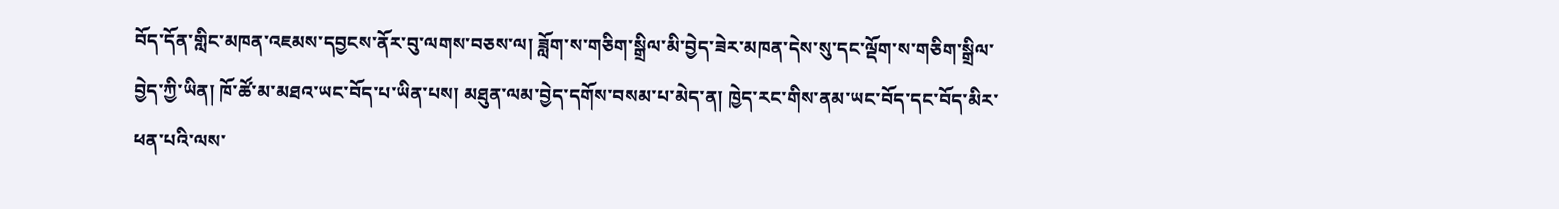བོད་དོན་གླིང་མཁན་འཇམས་དབྱངས་ནོར་བུ་ལགས་བཅས་ལ། ཟློག་ས་གཅིག་སྒྲིལ་མི་བྱེད་ཟེར་མཁན་དེས་སུ་དང་ལྡོག་ས་གཅིག་སྒྲིལ་བྱེད་ཀྱི་ཡིན། ཁོ་ཚོ་མ་མཐའ་ཡང་བོད་པ་ཡིན་པས། མཐུན་ལམ་བྱེད་དགོས་བསམ་པ་མེད་ན། ཁྱེད་རང་གིས་ནམ་ཡང་བོད་དང་བོད་མིར་ཕན་པའི་ལས་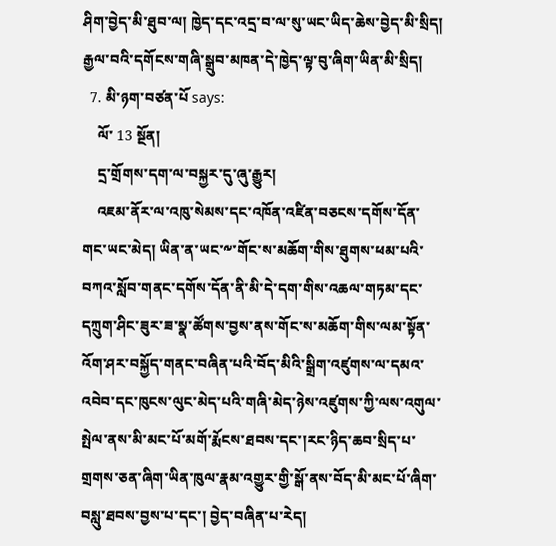ཤིག་བྱེད་མི་ཐུབ་ལ། ཁྱེད་དང་འདྲ་བ་ལ་སུ་ཡང་ཡིད་ཆེས་བྱེད་མི་སྲིད། རྒྱལ་བའི་དགོངས་གཞི་སྒྲུབ་མཁན་དེ་ཁྱེད་ལྟ་བུ་ཞིག་ཡིན་མི་སྲིད།
  7. མི་ཉག་བཙན་པོ says:
    ལོ་ 13 སྔོན།
    དྲ་གྲོགས་དག་ལ་བསྐྱར་དུ་ཞུ་རྒྱུར།
    འཇམ་ནོར་ལ་འཁུ་སེམས་དང་འཁོན་འཛིན་བཅངས་དགོས་དོན་གང་ཡང་མེད། ཡིན་ན་ཡང་༸་གོང་ས་མཆོག་གིས་ཐུགས་ཕམ་པའི་བཀའ་སློབ་གནང་དགོས་དོན་ནི་མི་དེ་དག་གིས་འཆལ་གཏམ་དང་དཀྲུག་ཤིང་ཟུར་ཟ་སྣ་ཚོགས་བྱས་ནས་གོང་ས་མཆོག་གིས་ལམ་སྟོན་འོག་ཤར་བསྐྱོད་གནང་བཞིན་པའི་བོད་མིའི་སྒྲིག་འཛུགས་ལ་དམའ་འབེབ་དང་ཁུངས་ལུང་མེད་པའི་གཞི་མེད་ཉེས་འཛུགས་ཀྱི་ལས་འགུལ་སྤེལ་ནས་མི་མང་པོ་མགོ་རྨོངས་ཐབས་དང་།རང་ཉིད་ཆབ་སྲིད་པ་གྲགས་ཅན་ཞིག་ཡིན་ཁུལ་རྣམ་འགྱུར་གྱི་སྒོ་ནས་བོད་མི་མང་པོ་ཞིག་བསླུ་ཐབས་བྱས་པ་དང་། བྱེད་བཞིན་པ་རེད།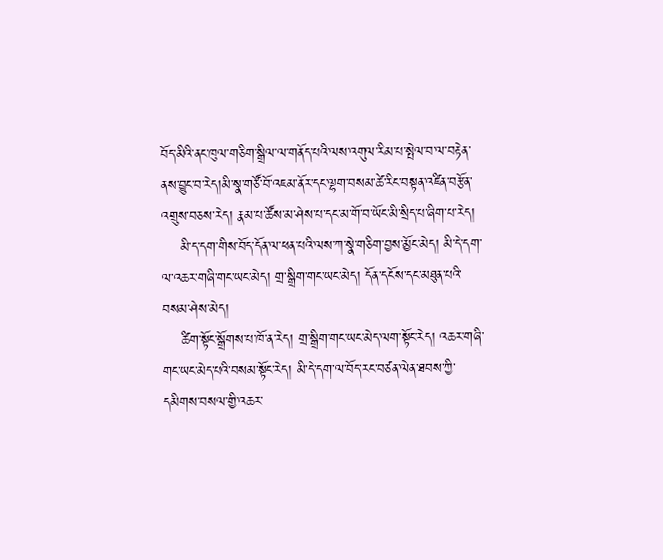བོད་མིའི་ནང་ཁུལ་གཅིག་སྒྲིལ་ལ་གནོད་པའི་ལས་འགུལ་རིམ་པ་སྤེལ་བ་ལ་བརྟེན་ནས་བྱུང་བ་རེད།མི་སྣ་གཙོ་བོ་འཇམ་ནོར་དང་ལྷག་བསམ་ཚེ་རིང་བསྟན་འཛིན་བརྩོན་འགྲུས་བཅས་རེད། རྣམ་པ་ཚོས་མ་ཤེས་པ་དང་མ་གོ་བ་ཡོང་མི་སྲིད་པ་ཞིག་པ་རེད།
    མི་ད་དག་གིས་བོད་དོན་ལ་ཕན་པའི་ལས་ཀ་སྣེ་གཅིག་བྱས་མྱོང་མེད། མི་དེ་དག་ལ་འཆར་གཞི་གང་ཡང་མེད། གྲ་སྒྲིག་གང་ཡང་མེད། དོན་དངོས་དང་མཐུན་པའི་བསམ་ཤེས་མེད།
    ཚིག་སྟོང་སྒྲོགས་པ་ཁོ་ན་རེད། གྲ་སྒྲིག་གང་ཡང་མེད་ལག་སྟོང་རེད། འཆར་གཞི་གང་ཡང་མེད་པའི་བསམ་སྟོང་རེད། མི་དེ་དག་ལ་བོད་རང་བཙན་ལེན་ཐབས་ཀྱི་དམིགས་བསལ་གྱི་འཆར་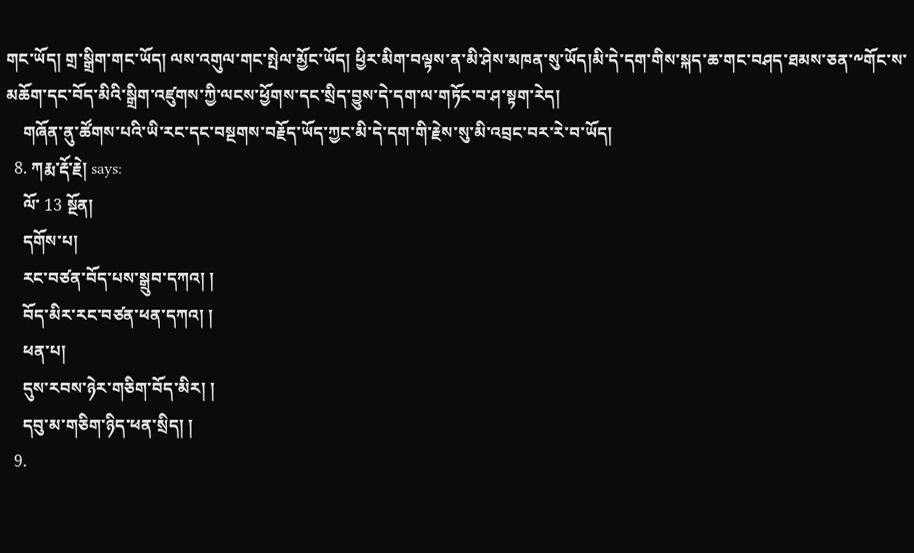གང་ཡོད། གྲ་སྒྲིག་གང་ཡོད། ལས་འགུལ་གང་སྤེལ་མྱོང་ཡོད། ཕྱིར་མིག་བལྟས་ན་མི་ཤེས་མཁན་སུ་ཡོད།མི་དེ་དག་གིས་སྐད་ཆ་གང་བཤད་ཐམས་ཅན་༸གོང་ས་མཆོག་དང་བོད་མིའི་སྒྲིག་འཛུགས་ཀྱི་ལངས་ཕྱོགས་དང་སྲིད་བྱུས་དེ་དག་ལ་གཏོང་བ་ཤ་སྟག་རེད།
    གཞོན་ནུ་ཚོགས་པའི་ཡི་རང་དང་བསྔགས་བརྗོད་ཡོད་ཀྱང་མི་དེ་དག་གི་རྗེས་སུ་མི་འབྲང་བར་རེ་བ་ཡོད།
  8. ཀརྨ་རྡོ་རྗེ། says:
    ལོ་ 13 སྔོན།
    དགོས་པ།
    རང་བཙན་བོད་པས་སྒྲུབ་དཀའ། །
    བོད་མིར་རང་བཙན་ཕན་དཀའ། །
    ཕན་པ།
    དུས་རབས་ཉེར་གཅིག་བོད་མིར། །
    དབུ་མ་གཅིག་ཉིད་ཕན་སྲིད། །
  9.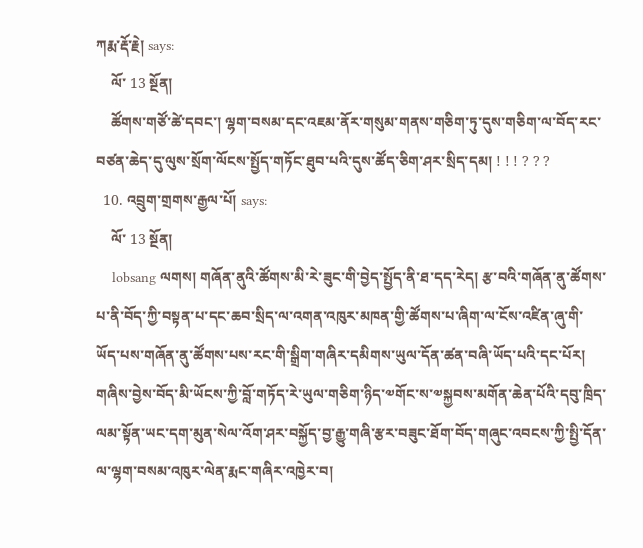ཀརྨ་རྡོ་རྗེ། says:
    ལོ་ 13 སྔོན།
    ཚོགས་གཙོ་ཚེ་དབང་། ལྷག་བསམ་དང་འཇམ་ནོར་གསུམ་གནས་གཅིག་ཏུ་དུས་གཅིག་ལ་བོད་རང་བཙན་ཆེད་དུ་ལུས་སྲོག་ལོངས་སྤྱོད་གཏོང་ཐུབ་པའི་དུས་ཚོད་ཅིག་ཤར་སྲིད་དམ། ! ! ! ? ? ?
  10. འབྲུག་གྲགས་རྒྱལ་པོ། says:
    ལོ་ 13 སྔོན།
    lobsang ལགས། གཞོན་ནུའི་ཚོགས་མི་རེ་ཟུང་གི་བྱེད་སྤྱོད་ནི་ཐ་དད་རེད། རྩ་བའི་གཞོན་ནུ་ཚོགས་པ་ནི་བོད་ཀྱི་བསྟན་པ་དང་ཆབ་སྲིད་ལ་འགན་འཁུར་མཁན་གྱི་ཚོགས་པ་ཞིག་ལ་ངོས་འཛིན་ཞུ་གི་ཡོད་པས་གཞོན་ནུ་ཚོགས་པས་རང་གི་སྒྲིག་གཞིར་དམིགས་ཡུལ་དོན་ཚན་བཞི་ཡོད་པའི་དང་པོར། གཞིས་བྱེས་བོད་མི་ཡོངས་ཀྱི་བློ་གཏོད་རེ་ཡུལ་གཅིག་ཉིད་༧གོང་ས་༧སྐྱབས་མགོན་ཆེན་པོའི་དབུ་ཁྲིད་ལམ་སྟོན་ཡང་དག་མུན་སེལ་འོག་ཤར་བསྐྱོད་བྱ་རྒྱུ་གཞི་རྩར་བཟུང་ཐོག་བོད་གཞུང་འབངས་ཀྱི་སྤྱི་དོན་ལ་ལྷག་བསམ་འཁུར་ལེན་རྨང་གཞིར་འཁྱེར་བ།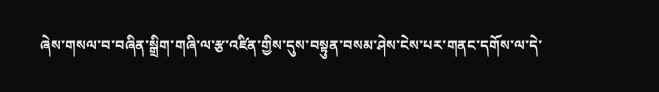ཞེས་གསལ་བ་བཞིན་སྒྲིག་གཞི་ལ་རྩ་འཛིན་གྱིས་དུས་བསྟུན་བསམ་ཤེས་ངེས་པར་གནང་དགོས་ལ་དེ་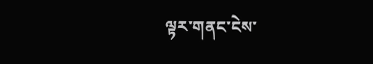ལྟར་གནང་ངེས་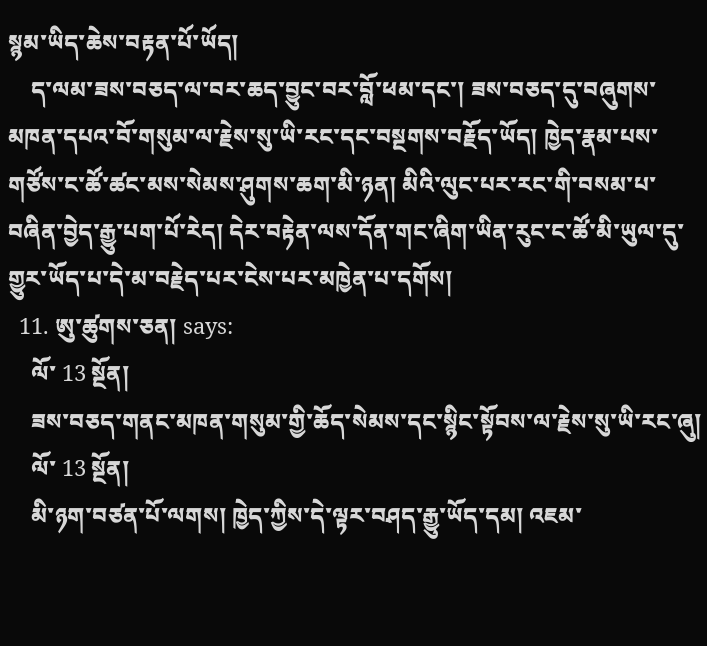སྙམ་ཡིད་ཆེས་བརྟན་པོ་ཡོད།
    ད་ལམ་ཟས་བཅད་ལ་བར་ཆད་བྱུང་བར་བློ་ཕམ་དང་། ཟས་བཅད་དུ་བཞུགས་མཁན་དཔའ་བོ་གསུམ་ལ་རྗེས་སུ་ཡི་རང་དང་བསྔགས་བརྗོད་ཡོད། ཁྱེད་རྣམ་པས་གཙོས་ང་ཚོ་ཚང་མས་སེམས་ཤུགས་ཆག་མི་ཉན། མིའི་ལུང་པར་རང་གི་བསམ་པ་བཞིན་བྱེད་རྒྱུ་པག་པོ་རེད། དེར་བརྟེན་ལས་དོན་གང་ཞིག་ཡིན་རུང་ང་ཚོ་མི་ཡུལ་དུ་གྱུར་ཡོད་པ་དེ་མ་བརྗེད་པར་ངེས་པར་མཁྱེན་པ་དགོས།
  11. ཨུ་ཚུགས་ཅན། says:
    ལོ་ 13 སྔོན།
    ཟས་བཅད་གནང་མཁན་གསུམ་གྱི་ཆོད་སེམས་དང་སྙིང་སྟོབས་ལ་རྗེས་སུ་ཡི་རང་ཞུ།
    ལོ་ 13 སྔོན།
    མི་ཉག་བཙན་པོ་ལགས། ཁྱེད་ཀྱིས་དེ་ལྟར་བཤད་རྒྱུ་ཡོད་དམ། འཇམ་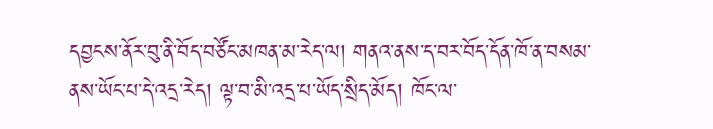དབྱངས་ནོར་བུ་ནི་བོད་བཙོང་མཁན་མ་རེད་ལ། གནའ་ནས་ད་བར་བོད་དོན་ཁོ་ན་བསམ་ནས་ཡོང་པ་དེ་འདྲ་རེད། ལྟ་བ་མི་འདྲ་པ་ཡོད་སྲིད་མོད། ཁོང་ལ་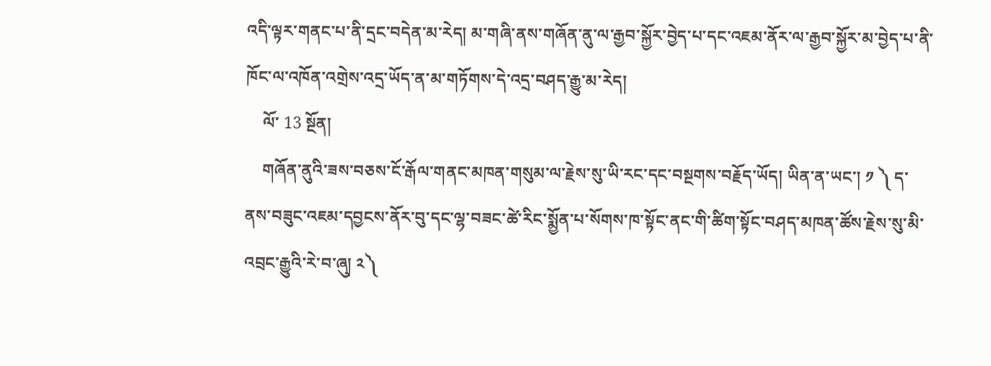འདི་ལྟར་གནང་པ་ནི་དྲང་བདེན་མ་རེད། མ་གཞི་ནས་གཞོན་ནུ་ལ་རྒྱབ་སྐྱོར་བྱེད་པ་དང་འཇམ་ནོར་ལ་རྒྱབ་སྐྱོར་མ་བྱེད་པ་ནི་ཁོང་ལ་འཁོན་འགྲེས་འདྲ་ཡོད་ན་མ་གཏོགས་དེ་འདྲ་བཤད་རྒྱུ་མ་རེད།
    ལོ་ 13 སྔོན།
    གཞོན་ནུའི་ཟས་བཅས་ངོ་རྒོལ་གནང་མཁན་གསུམ་ལ་རྗེས་སུ་ཡི་རང་དང་བསྔགས་བརྗོད་ཡོད། ཡིན་ན་ཡང་། ༡ ༽ ད་ནས་བཟུང་འཇམ་དབྱངས་ནོར་བུ་དང་ལྷ་བཟང་ཚེ་རིང་སྨྱོན་པ་སོགས་ཁ་སྟོང་ནང་གི་ཚིག་སྟོང་བཤད་མཁན་ཚོས་རྗེས་སུ་མི་འབྲང་རྒྱུའི་རེ་བ་ཞུ། ༢༽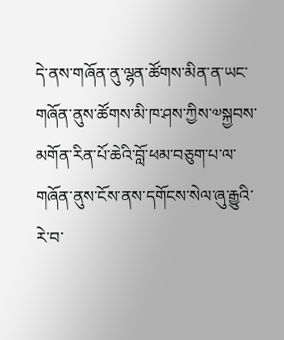དེ་ནས་གཞོན་ནུ་ལྷན་ཚོགས་མིན་ན་ཡང་གཞོན་ནུས་ཚོགས་མི་ཁ་ཤས་ཀྱིས་༧སྐྱབས་མགོན་རིན་པོ་ཆེའི་བློ་ཕམ་བཅུག་པ་ལ་གཞོན་ནུས་ངོས་ནས་དགོངས་སེལ་ཞུ་རྒྱུའི་རེ་བ་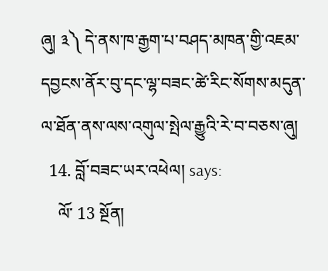ཞུ། ༣༽ དེ་ནས་ཁ་རྒྱག་པ་བཤད་མཁན་གྱི་འཇམ་དབྱངས་ནོར་བུ་དང་ལྷ་བཟང་ཚེ་རིང་སོགས་མདུན་ལ་ཐོན་ནས་ལས་འགུལ་སྤེལ་རྒྱུའི་རེ་བ་བཅས་ཞུ།
  14. བློ་བཟང་ཡར་འཕེལ། says:
    ལོ་ 13 སྔོན།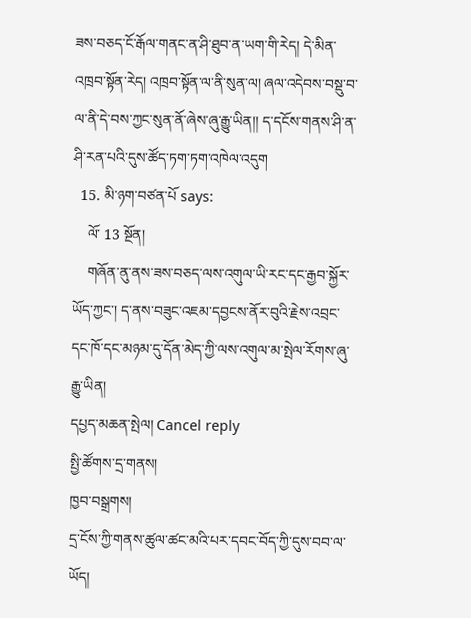ཟས་བཅད་ངོ་རྒོལ་གནང་ན་ཤི་ཐུབ་ན་ཡག་གི་རེད། དེ་མིན་འཁྲབ་སྟོན་རེད། འཁྲབ་སྟོན་ལ་ནི་སུན་ལ། ཞལ་འདེབས་བསྡུ་བ་ལ་ནི་དེ་བས་ཀྱང་སུན་ནོ་ཞེས་ཞུ་རྒྱུ་ཡིན།། ད་དངོས་གནས་ཤི་ན་ཤི་རན་པའི་དུས་ཚོད་ཏག་ཏག་འཁེལ་འདུག
  15. མི་ཉག་བཙན་པོ says:
    ལོ་ 13 སྔོན།
    གཞོན་ནུ་ནས་ཟས་བཅད་ལས་འགུལ་ཡི་རང་དང་རྒྱབ་སྐྱོར་ཡོད་ཀྱང་། ད་ནས་བཟུང་འཇམ་དབྱངས་ནོར་བུའི་རྗེས་འབྲང་དང་ཁོ་དང་མཉམ་དུ་དོན་མེད་ཀྱི་ལས་འགུལ་མ་སྤེལ་རོགས་ཞུ་རྒྱུ་ཡིན།
དཔྱད་མཆན་སྤེལ། Cancel reply
སྤྱི་ཚོགས་དྲ་གནས།
ཁྱབ་བསྒྲགས།
དྲ་ངོས་ཀྱི་གནས་ཚུལ་ཚང་མའི་པར་དབང་བོད་ཀྱི་དུས་བབ་ལ་ཡོད།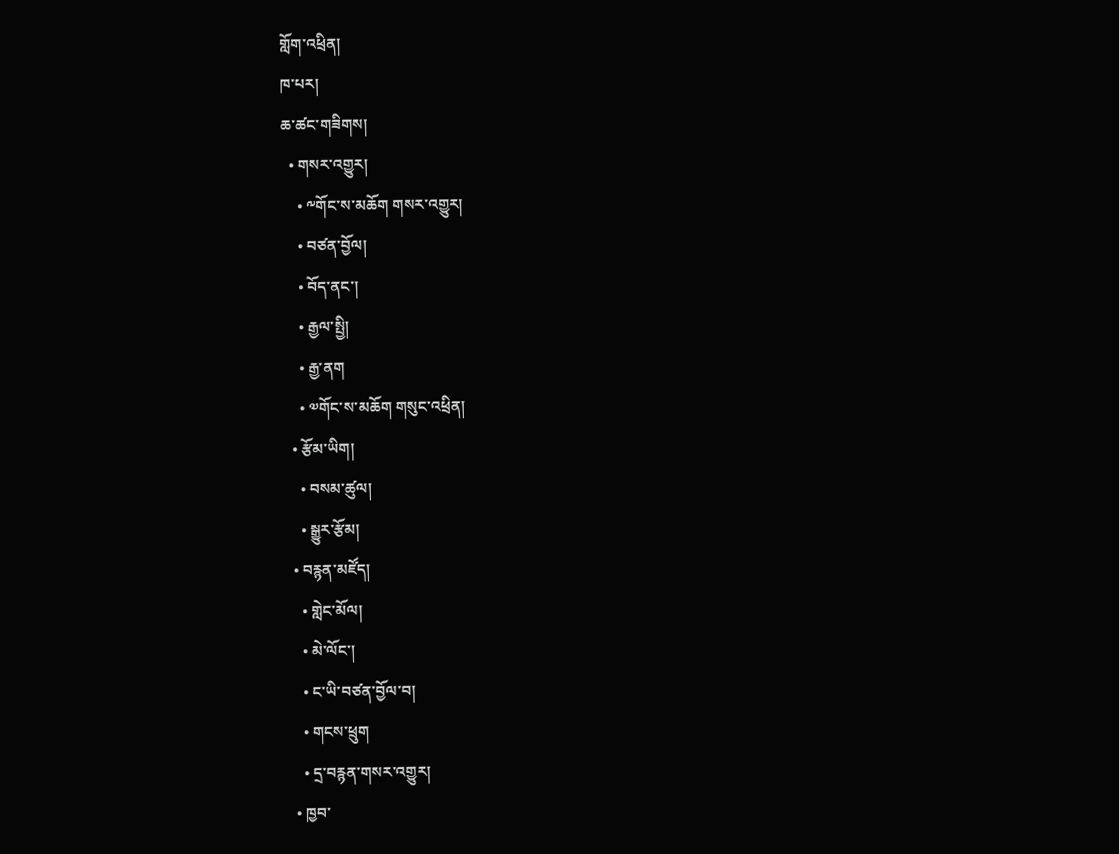གློག་འཕྲིན།
ཁ་པར།
ཆ་ཚང་གཟིགས།
  • གསར་འགྱུར།
    • ༸གོང་ས་མཆོག གསར་འགྱུར།
    • བཙན་བྱོལ།
    • བོད་ནང་།
    • རྒྱལ་སྤྱི།
    • རྒྱ་ནག
    • ༧གོང་ས་མཆོག གསུང་འཕྲིན།
  • རྩོམ་ཡིག།
    • བསམ་ཚུལ།
    • སྒྱུར་རྩོམ།
  • བརྙན་མཛོད།
    • གླེང་མོལ།
    • མེ་ལོང་།
    • ང་ཡི་བཙན་བྱོལ་བ།
    • གངས་ཕྲུག
    • དྲ་བརྙན་གསར་འགྱུར།
  • ཁྱབ་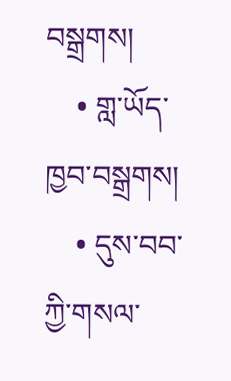བསྒྲགས།
    • གླ་ཡོད་ཁྱབ་བསྒྲགས།
    • དུས་བབ་ཀྱི་གསལ་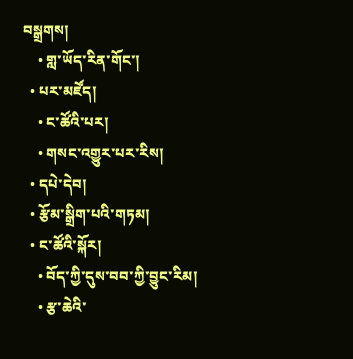བསྒྲགས།
    • གླ་ཡོད་རིན་གོང་།
  • པར་མཛོད།
    • ང་ཚོའི་པར།
    • གསང་འགྱུར་པར་རིས།
  • དཔེ་དེབ།
  • རྩོམ་སྒྲིག་པའི་གཏམ།
  • ང་ཚོའི་སྐོར།
    • བོད་ཀྱི་དུས་བབ་ཀྱི་བྱུང་རིམ།
    • རྩ་ཆེའི་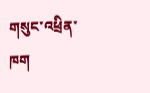གསུང་འཕྲིན་ཁག